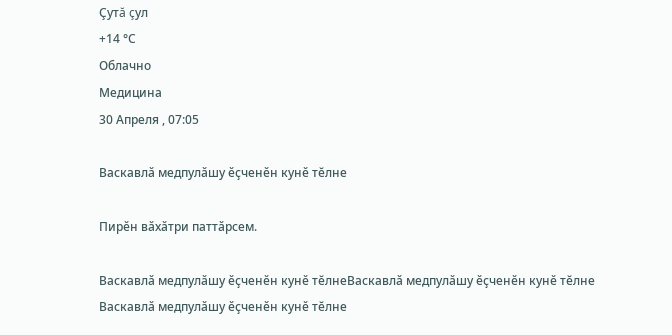Çутă çул
+14 °С
Облачно
Медицина
30 Апреля , 07:05

Васкавлӑ медпулӑшу ӗҫченӗн кунӗ тĕлне

Пирӗн вӑхӑтри паттӑрсем.

Васкавлӑ медпулӑшу ӗҫченӗн кунӗ тĕлнеВаскавлӑ медпулӑшу ӗҫченӗн кунӗ тĕлне
Васкавлӑ медпулӑшу ӗҫченӗн кунӗ тĕлне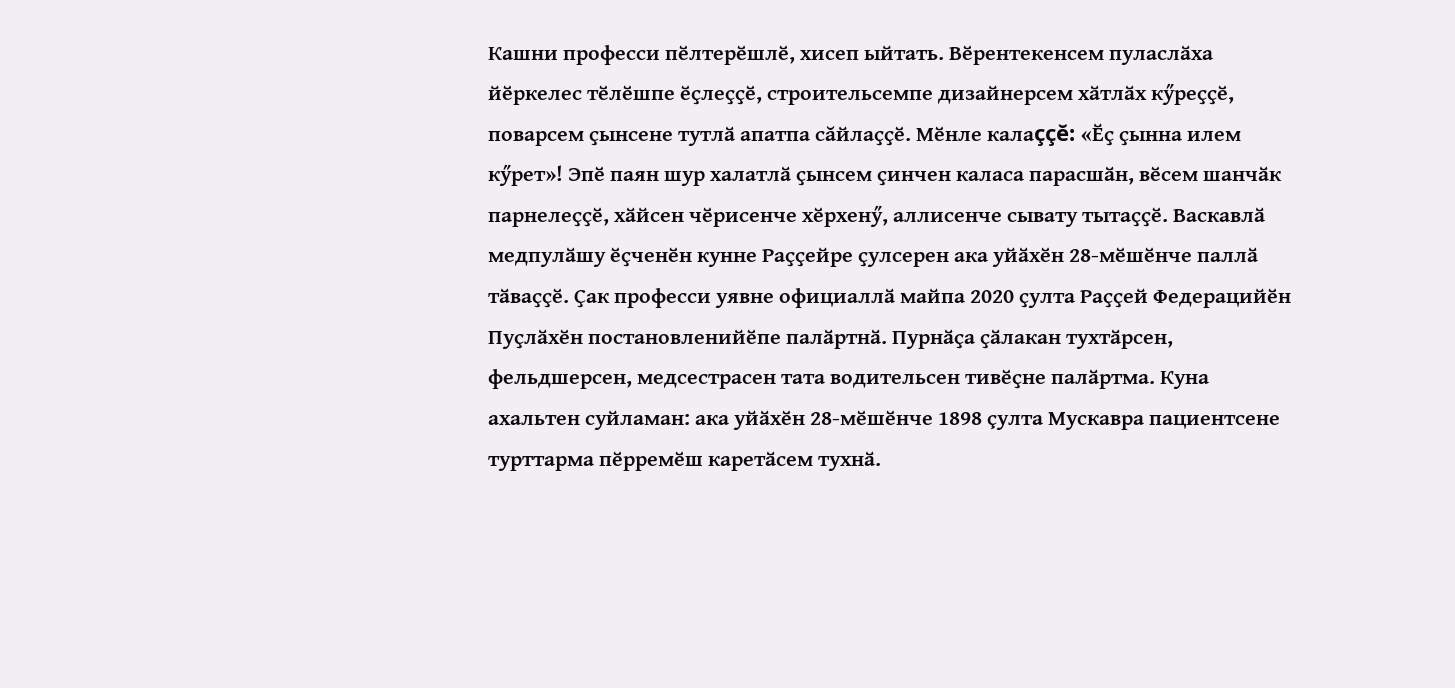Кашни професси пӗлтерӗшлӗ, хисеп ыйтать. Вӗрентекенсем пуласлӑха йӗркелес тӗлӗшпе ӗҫлеҫҫӗ, строительсемпе дизайнерсем хӑтлӑх кӳреҫҫӗ, поварсем ҫынсене тутлӑ апатпа сăйлаҫҫӗ. Мӗнле калаççĕ: «Ӗҫ ҫынна илем кӳрет»! Эпӗ паян шур халатлӑ ҫынсем ҫинчен каласа парасшӑн, вӗсем шанчӑк парнелеҫҫӗ, хӑйсен чӗрисенче хӗрхенӳ, аллисенче сывату тытаҫҫӗ. Васкавлӑ медпулӑшу ӗҫченӗн кунне Раҫҫейре ҫулсерен ака уйӑхӗн 28-мӗшӗнче паллӑ тӑваҫҫӗ. Ҫак професси уявне официаллӑ майпа 2020 ҫулта Раҫҫей Федерацийӗн Пуҫлӑхӗн постановленийӗпе палӑртнӑ. Пурнӑҫа ҫӑлакан тухтӑрсен, фельдшерсен, медсестрасен тата водительсен тивӗҫне палӑртма. Куна ахальтен суйламан: ака уйӑхӗн 28-мӗшӗнче 1898 çулта Мускавра пациентсене турттарма пӗрремӗш каретӑсем тухнӑ.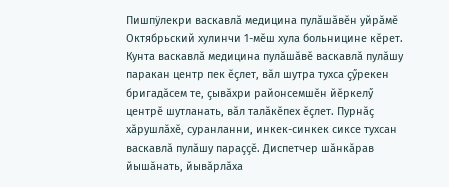Пишпÿлекри васкавлӑ медицина пулӑшӑвӗн уйрӑмӗ Октябрьский хулинчи 1-мӗш хула больницине кӗрет. Кунта васкавлӑ медицина пулӑшӑвӗ васкавлӑ пулӑшу паракан центр пек ӗҫлет, вӑл шутра тухса ҫӳрекен бригадӑсем те, ҫывӑхри районсемшӗн йӗркелӳ центрӗ шутланать, вӑл талӑкӗпех ӗҫлет. Пурнӑҫ хӑрушлӑхӗ, суранланни, инкек-синкек сиксе тухсан васкавлӑ пулӑшу параҫҫӗ. Диспетчер шӑнкӑрав йышӑнать, йывӑрлӑха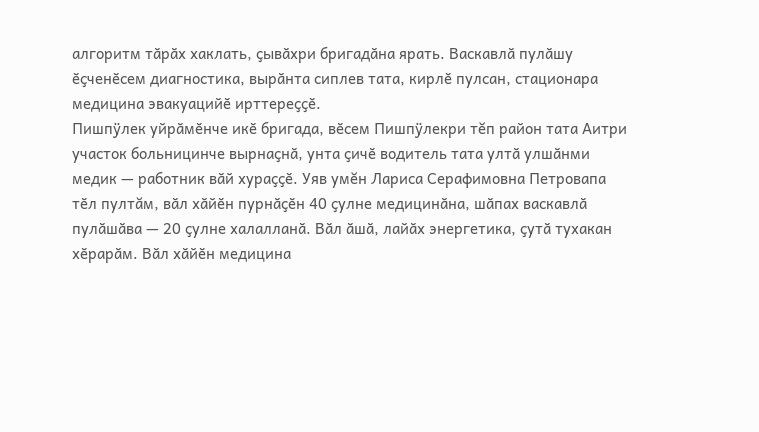алгоритм тӑрӑх хаклать, ҫывӑхри бригадӑна ярать. Васкавлӑ пулӑшу ӗҫченӗсем диагностика, вырӑнта сиплев тата, кирлӗ пулсан, стационара медицина эвакуацийӗ ирттереҫҫӗ.
Пишпÿлек уйрӑмӗнче икӗ бригада, вӗсем Пишпÿлекри тĕп район тата Аитри участок больницинче вырнаҫнӑ, унта ҫичӗ водитель тата ултӑ улшӑнми медик — работник вӑй хураҫҫӗ. Уяв умĕн Лариса Серафимовна Петровапа тӗл пултăм, вӑл хӑйӗн пурнӑҫӗн 40 ҫулне медицинӑна, шӑпах васкавлӑ пулӑшӑва — 20 ҫулне халалланӑ. Вӑл ӑшӑ, лайӑх энергетика, ҫутӑ тухакан хӗрарӑм. Вӑл хӑйӗн медицина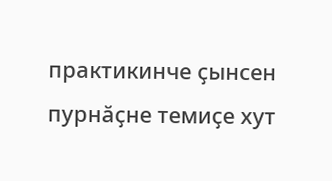практикинче ҫынсен пурнӑҫне темиҫе хут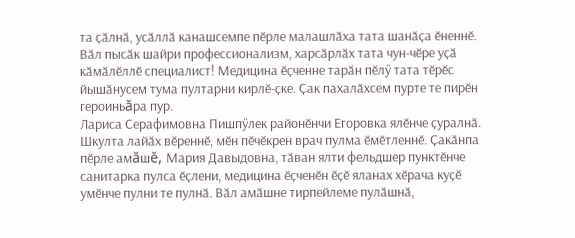та ҫӑлнӑ, усӑллӑ канашсемпе пӗрле малашлӑха тата шанӑҫа ӗненнӗ. Вӑл пысӑк шайри профессионализм, харсӑрлӑх тата чун-чӗре уҫӑ кӑмӑлӗллӗ специалист! Медицина ӗҫченне тарӑн пӗлӳ тата тӗрӗс йышӑнусем тума пултарни кирлӗ-ҫке. Ҫак пахалӑхсем пурте те пирӗн героиньăра пур.
Лариса Серафимовна Пишпӳлек районӗнчи Егоровка ялӗнче ҫуралнӑ. Шкулта лайӑх вӗреннӗ, мӗн пӗчӗкрен врач пулма ӗмӗтленнӗ. Ҫакӑнпа пӗрле амăшĕ, Мария Давыдовна, тӑван ялти фельдшер пунктӗнче санитарка пулса ӗҫлени, медицина ӗҫченӗн ӗҫӗ яланах хӗрача куҫӗ умӗнче пулни те пулнӑ. Вӑл амӑшне тирпейлеме пулӑшнӑ,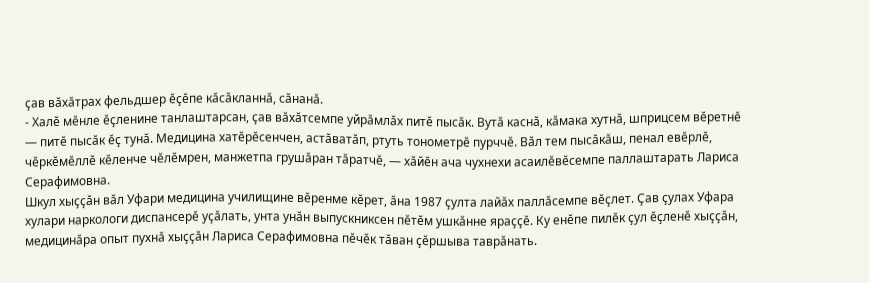ҫав вӑхӑтрах фельдшер ӗҫӗпе кӑсӑкланнӑ, сӑнанӑ.
- Халӗ мӗнле ӗҫленине танлаштарсан, ҫав вӑхӑтсемпе уйрӑмлӑх питӗ пысӑк. Вутӑ каснӑ, кӑмака хутнӑ, шприцсем вӗретнӗ — питӗ пысӑк ӗҫ тунă. Медицина хатӗрӗсенчен, астӑватӑп, ртуть тонометрӗ пурччӗ. Вӑл тем пысӑкӑш, пенал евӗрлӗ, чӗркӗмӗллӗ кӗленче чӗлӗмрен, манжетпа грушӑран тӑратчĕ, — хӑйӗн ача чухнехи асаилӗвӗсемпе паллаштарать Лариса Серафимовна.
Шкул хыҫҫӑн вӑл Уфари медицина училищине вӗренме кӗрет, ӑна 1987 ҫулта лайӑх паллӑсемпе вӗҫлет. Ҫав ҫулах Уфара хулари наркологи диспансерӗ уҫӑлать, унта унӑн выпускниксен пӗтӗм ушкӑнне яраҫҫӗ. Ку енӗпе пилӗк ҫул ӗҫленӗ хыҫҫӑн, медицинӑра опыт пухнӑ хыҫҫӑн Лариса Серафимовна пӗчӗк тӑван ҫӗршыва таврӑнать.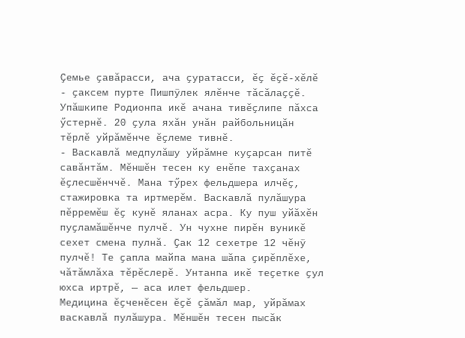Ҫемье ҫавӑрасси, ача ҫуратасси, ӗҫ ӗҫӗ-хӗлӗ - ҫаксем пурте Пишпÿлек ялӗнче тӑсӑлаҫҫӗ. Упӑшкипе Родионпа икӗ ачана тивӗҫлипе пӑхса ӳстернӗ. 20 ҫула яхӑн унӑн райбольницӑн тӗрлӗ уйрӑмӗнче ӗҫлеме тивнӗ.
- Васкавлӑ медпулӑшу уйрӑмне куҫарсан питӗ савӑнтӑм. Мӗншӗн тесен ку енӗпе тахҫанах ӗҫлесшӗнччӗ. Мана тӳрех фельдшера илчӗҫ, стажировка та иртмерӗм. Васкавлӑ пулӑшура пӗрремӗш ӗҫ кунӗ яланах асра. Ку пуш уйӑхӗн пуҫламӑшӗнче пулчĕ. Ун чухне пирӗн вуникӗ сехет смена пулнӑ. Ҫак 12 сехетре 12 чĕнÿ пулчĕ! Те ҫапла майпа мана шӑпа ҫирӗплӗхе, чӑтӑмлӑха тĕрĕслерĕ. Унтанпа икӗ теҫетке ҫул юхса иртрӗ, — аса илет фельдшер.
Медицина ӗҫченӗсен ӗҫӗ ҫӑмӑл мар, уйрӑмах васкавлӑ пулӑшура. Мӗншӗн тесен пысӑк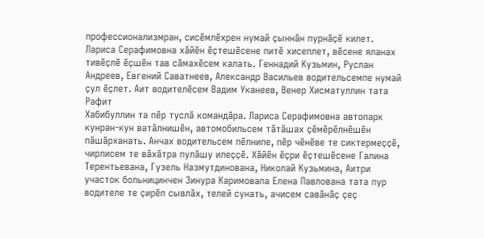профессионализмран, сисӗмлӗхрен нумай ҫыннӑн пурнӑҫӗ килет.
Лариса Серафимовна хӑйӗн ӗҫтешӗсене питӗ хисеплет, вӗсене яланах тивӗҫлӗ ӗҫшӗн тав сӑмахӗсем калать. Геннадий Кузьмин, Руслан Андреев, Евгений Саватнеев, Александр Васильев водительсемпе нумай ҫул ӗҫлет. Аит водителӗсем Вадим Уканеев, Венер Хисматуллин тата Рафит
Хабибуллин та пӗр туслӑ командӑра. Лариса Серафимовна автопарк кунран-кун ватӑлнишӗн, автомобильсем тӑтӑшах ҫӗмӗрӗлнӗшӗн пӑшӑрханать. Анчах водительсем пӗлнипе, пӗр чӗнӗве те сиктермеҫҫӗ, чирлисем те вӑхӑтра пулӑшу илеҫҫӗ. Хӑйӗн ӗҫри ӗҫтешӗсене Галина Терентьевана, Гузель Назмутдинована, Николай Кузьмина, Аитри участок больницинчен Зинура Каримовапа Елена Павлована тата пур водителе те ҫирӗп сывлӑх, телей сунать, ачисем савӑнӑҫ ҫеҫ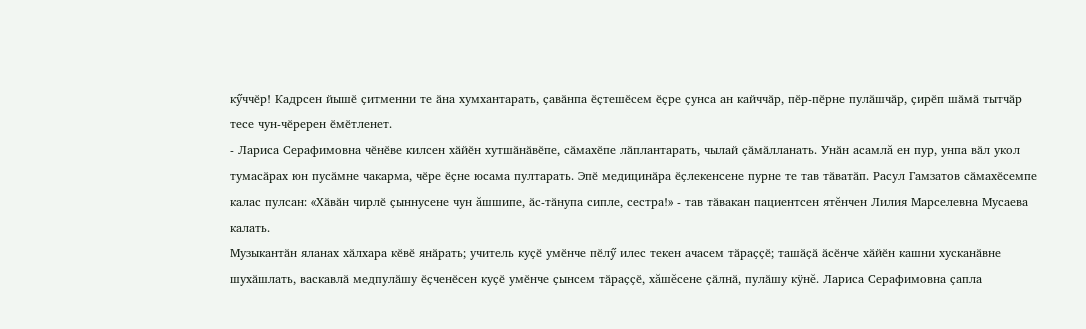кӳччӗр! Кадрсен йышӗ ҫитменни те ӑна хумхантарать, ҫавӑнпа ӗҫтешӗсем ӗҫре ҫунса ан кайччӑр, пӗр-пӗрне пулӑшчӑр, ҫирӗп шӑмӑ тытчӑр тесе чун-чӗререн ӗмӗтленет.
- Лариса Серафимовна чӗнӗве килсен хӑйӗн хутшӑнӑвӗпе, сӑмахӗпе лӑплантарать, чылай ҫӑмӑлланать. Унӑн асамлă ен пур, унпа вӑл укол тумасӑрах юн пусӑмне чакарма, чӗре ӗҫне юсама пултарать. Эпӗ медицинӑра ӗҫлекенсене пурне те тав тӑватӑп. Расул Гамзатов сӑмахӗсемпе калас пулсан: «Хӑвӑн чирлӗ ҫыннусене чун ăшшипе, ӑс-тӑнупа сипле, сестра!» - тав тӑвакан пациентсен ятĕнчен Лилия Марселевна Мусаева калать.
Музыкантӑн яланах хӑлхара кӗвӗ янӑрать; учитель куҫӗ умӗнче пӗлӳ илес текен ачасем тӑраҫҫӗ; ташӑҫӑ ӑсӗнче хӑйӗн кашни хусканӑвне шухӑшлать, васкавлӑ медпулӑшу ӗҫченӗсен куҫӗ умӗнче ҫынсем тӑраҫҫӗ, хăшĕсене ҫӑлнӑ, пулӑшу кÿнĕ. Лариса Серафимовна ҫапла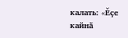калать: «Ĕҫе кайнӑ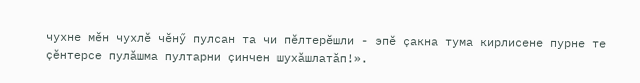чухне мӗн чухлӗ чӗнӳ пулсан та чи пӗлтерӗшли - эпӗ ҫакна тума кирлисене пурне те ҫӗнтерсе пулӑшма пултарни ҫинчен шухӑшлатӑп!».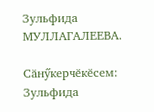Зульфида МУЛЛАГАЛЕЕВА.

Сӑнӳкерчӗкӗсем: Зульфида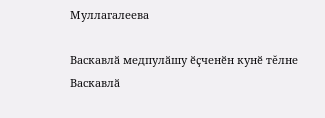Муллагалеева

Васкавлӑ медпулӑшу ӗҫченӗн кунӗ тĕлне
Васкавлӑ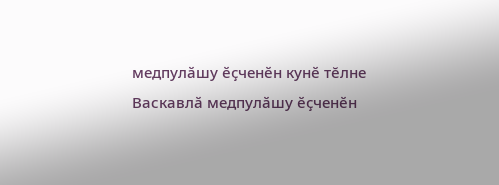медпулӑшу ӗҫченӗн кунӗ тĕлне
Васкавлӑ медпулӑшу ӗҫченӗн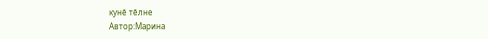кунӗ тĕлне
Автор:Марина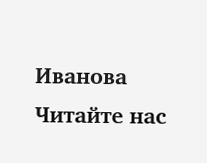Иванова
Читайте нас